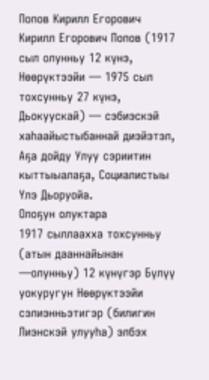Попов Кирилл Егорович
Кирилл Егорович Попов (1917 сыл олунньу 12 күнэ, Нөөрүктээйи — 1975 сыл тохсунньу 27 күнэ, Дьокуускай) — сэбиэскэй хаһаайыстыбаннай диэйэтэл, Аҕа дойду Улуу сэриитин кыттыыалаҕа, Социалистыы Үлэ Дьоруойа.
Олоҕун олуктара
1917 сыллаахха тохсунньу (атын дааннайынан —олунньу) 12 күнүгэр Бүлүү уокуругун Нөөрүктээйи сэлиэнньэтигэр (билигин Лиэнскэй улууһа) элбэх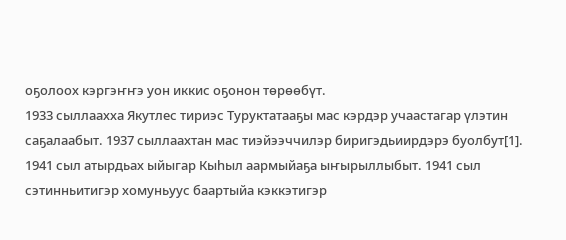оҕолоох кэргэҥҥэ уон иккис оҕонон төрөөбүт.
1933 сыллаахха Якутлес тириэс Туруктатааҕы мас кэрдэр учаастагар үлэтин саҕалаабыт. 1937 сыллаахтан мас тиэйээччилэр биригэдьиирдэрэ буолбут[1].
1941 сыл атырдьах ыйыгар Кыһыл аармыйаҕа ыҥырыллыбыт. 1941 сыл сэтинньитигэр хомуньуус баартыйа кэккэтигэр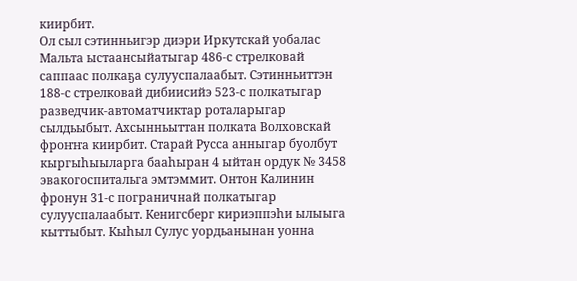киирбит.
Ол сыл сэтинньигэр диэри Иркутскай уобалас Мальта ыстаансыйатыгар 486-с стрелковай саппаас полкаҕа сулууспалаабыт. Сэтинньиттэн 188-с стрелковай дибиисийэ 523-с полкатыгар разведчик-автоматчиктар роталарыгар сылдьыбыт. Ахсынньыттан полката Волховскай фроҥҥа киирбит. Старай Русса анныгар буолбут кыргыһыыларга бааһыран 4 ыйтан ордук № 3458 эвакогоспитальга эмтэммит. Онтон Калинин фронун 31-с пограничнай полкатыгар сулууспалаабыт. Кенигсберг кириэппэһи ылыыга кыттыбыт. Кыһыл Сулус уордьанынан уонна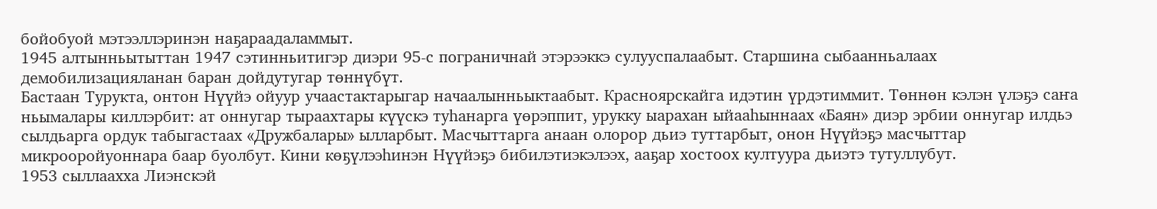бойобуой мэтээллэринэн наҕараадаламмыт.
1945 алтынньытыттан 1947 сэтинньитигэр диэри 95-с пограничнай этэрээккэ сулууспалаабыт. Старшина сыбаанньалаах демобилизацияланан баран дойдутугар төннүбүт.
Бастаан Турукта, онтон Нүүйэ ойуур учаастактарыгар начаалынньыктаабыт. Красноярскайга идэтин үрдэтиммит. Төннөн кэлэн үлэҕэ саҥа ньымалары киллэрбит: ат оннугар тыраахтары күүскэ туһанарга үөрэппит, урукку ыарахан ыйааһыннаах «Баян» диэр эрбии оннугар илдьэ сылдьарга ордук табыгастаах «Дружбалары» ылларбыт. Масчыттарга анаан олорор дьиэ туттарбыт, онон Нүүйэҕэ масчыттар микрооройуоннара баар буолбут. Кини көҕүлээһинэн Нүүйэҕэ бибилэтиэкэлээх, ааҕар хостоох култуура дьиэтэ тутуллубут.
1953 сыллаахха Лиэнскэй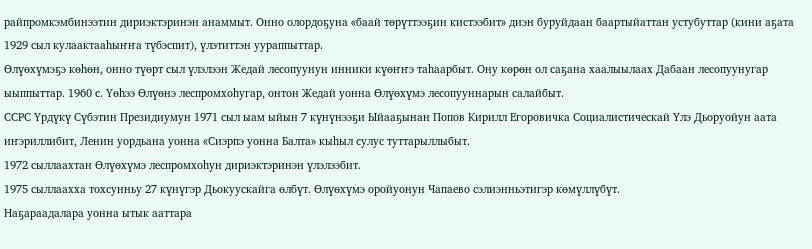райпромкэмбинээтин дириэктэринэн анаммыт. Онно олордоҕуна «баай төрүттээҕин кистээбит» диэн буруйдаан баартыйаттан устубуттар (кини аҕата 1929 сыл кулаактааһыҥҥа түбэспит), үлэтиттэн уураппыттар.
Өлүөхүмэҕэ көһөн, онно түөрт сыл үлэлээн Жедай лесопуунун инники күөҥҥэ таһаарбыт. Ону көрөн ол саҕана хаалыылаах Дабаан лесопуунугар ыыппыттар. 1960 с. Үөһээ Өлүөнэ леспромхоһугар, онтон Жедай уонна Өлүөхүмэ лесопууннарын салайбыт.
ССРС Үрдүкү Сүбэтин Президиумун 1971 сыл ыам ыйын 7 күнүнээҕи Ыйааҕынан Попов Кирилл Егоровичка Социалистическай Үлэ Дьоруойун аата иҥэриллибит, Ленин уордьана уонна «Сиэрпэ уонна Балта» кыһыл сулус туттарыллыбыт.
1972 сыллаахтан Өлүөхүмэ леспромхоһун дириэктэринэн үлэлээбит.
1975 сыллаахха тохсунньу 27 күнүгэр Дьокуускайга өлбүт. Өлүөхүмэ оройуонун Чапаево сэлиэнньэтигэр көмүллүбүт.
Наҕараадалара уонна ытык ааттара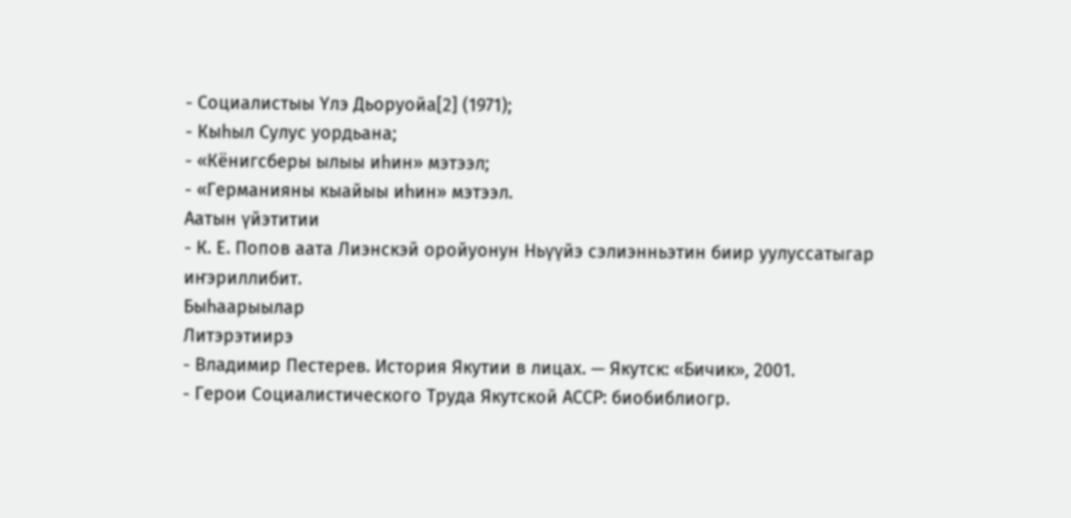- Социалистыы Үлэ Дьоруойа[2] (1971);
- Кыһыл Сулус уордьана;
- «Кёнигсберы ылыы иһин» мэтээл;
- «Германияны кыайыы иһин» мэтээл.
Аатын үйэтитии
- К. Е. Попов аата Лиэнскэй оройуонун Ньүүйэ сэлиэнньэтин биир уулуссатыгар иҥэриллибит.
Быһаарыылар
Литэрэтиирэ
- Владимир Пестерев. История Якутии в лицах. — Якутск: «Бичик», 2001.
- Герои Социалистического Труда Якутской АССР: биобиблиогр.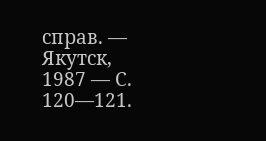справ. — Якутск, 1987 — С. 120—121.